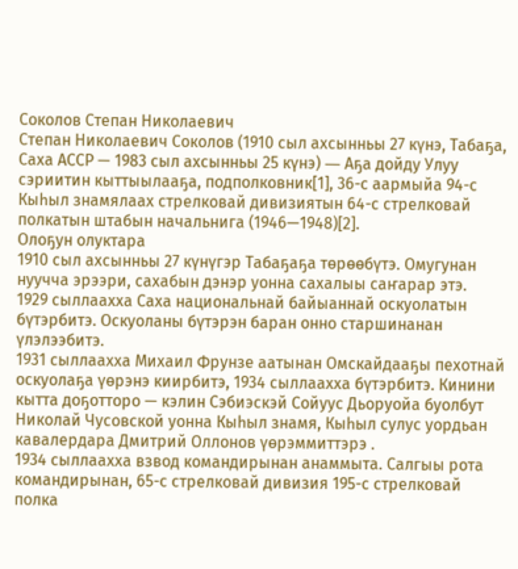Соколов Степан Николаевич
Степан Николаевич Соколов (1910 сыл ахсынньы 27 күнэ, Табаҕа, Саха АССР — 1983 сыл ахсынньы 25 күнэ) ― Аҕа дойду Улуу сэриитин кыттыылааҕа, подполковник[1], 36-с аармыйа 94-с Кыһыл знамялаах стрелковай дивизиятын 64-с стрелковай полкатын штабын начальнига (1946—1948)[2].
Олоҕун олуктара
1910 сыл ахсынньы 27 күнүгэр Табаҕаҕа төрөөбүтэ. Омугунан нуучча эрээри, сахабын дэнэр уонна сахалыы саҥарар этэ.
1929 сыллаахха Саха национальнай байыаннай оскуолатын бүтэрбитэ. Оскуоланы бүтэрэн баран онно старшинанан үлэлээбитэ.
1931 сыллаахха Михаил Фрунзе аатынан Омскайдааҕы пехотнай оскуолаҕа үөрэнэ киирбитэ, 1934 сыллаахха бүтэрбитэ. Кинини кытта доҕотторо — кэлин Сэбиэскэй Сойуус Дьоруойа буолбут Николай Чусовской уонна Кыһыл знамя, Кыһыл сулус уордьан кавалердара Дмитрий Оллонов үөрэммиттэрэ .
1934 сыллаахха взвод командирынан анаммыта. Салгыы рота командирынан, 65-с стрелковай дивизия 195-с стрелковай полка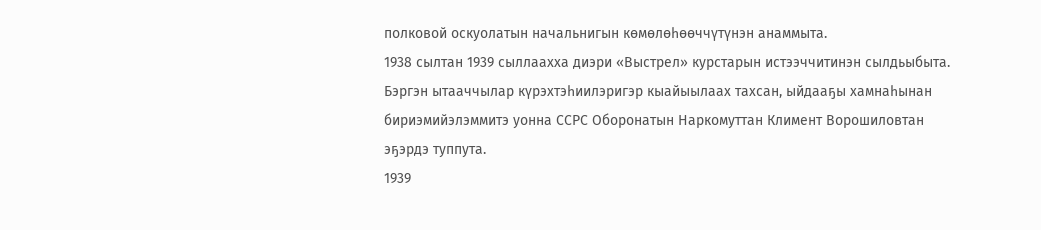полковой оскуолатын начальнигын көмөлөһөөччүтүнэн анаммыта.
1938 сылтан 1939 сыллаахха диэри «Выстрел» курстарын истээччитинэн сылдьыбыта. Бэргэн ытааччылар күрэхтэһиилэригэр кыайыылаах тахсан, ыйдааҕы хамнаһынан бириэмийэлэммитэ уонна ССРС Оборонатын Наркомуттан Климент Ворошиловтан эҕэрдэ туппута.
1939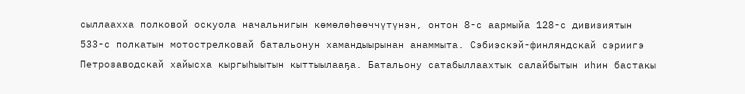сыллаахха полковой оскуола начальнигын көмөлөһөөччүтүнэн, онтон 8-с аармыйа 128-с дивизиятын 533-с полкатын мотострелковай батальонун хамандыырынан анаммыта. Сэбиэскэй-финляндскай сэриигэ Петрозаводскай хайысха кыргыһыытын кыттыылааҕа. Батальону сатабыллаахтык салайбытын иһин бастакы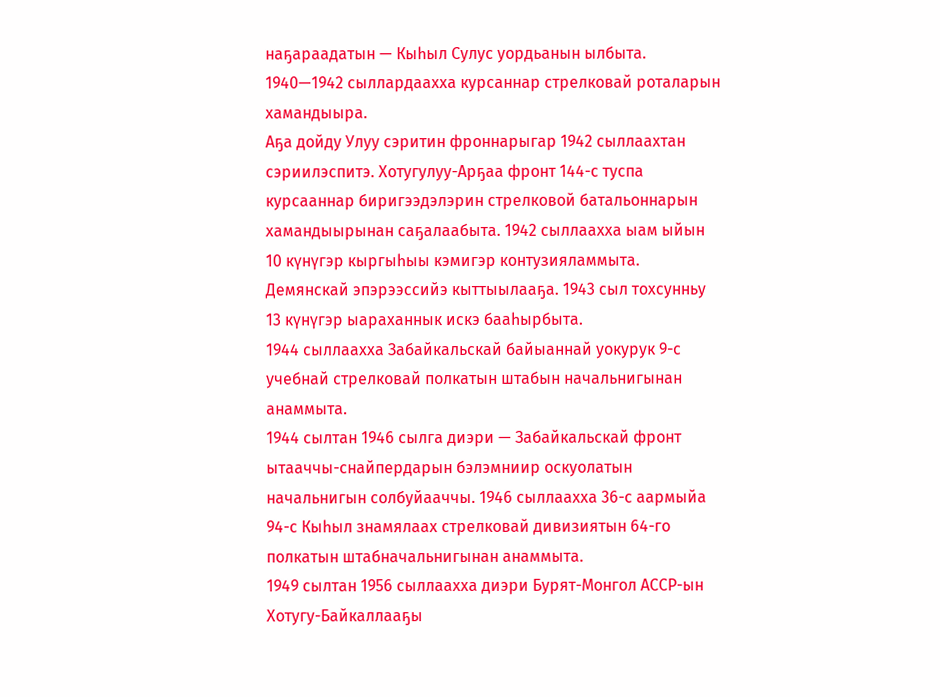наҕараадатын — Кыһыл Сулус уордьанын ылбыта. 1940—1942 сыллардаахха курсаннар стрелковай роталарын хамандыыра.
Аҕа дойду Улуу сэритин фроннарыгар 1942 сыллаахтан сэриилэспитэ. Хотугулуу-Арҕаа фронт 144-с туспа курсааннар биригээдэлэрин стрелковой батальоннарын хамандыырынан саҕалаабыта. 1942 сыллаахха ыам ыйын 10 күнүгэр кыргыһыы кэмигэр контузияламмыта. Демянскай эпэрээссийэ кыттыылааҕа. 1943 сыл тохсунньу 13 күнүгэр ыараханнык искэ бааһырбыта.
1944 сыллаахха Забайкальскай байыаннай уокурук 9-с учебнай стрелковай полкатын штабын начальнигынан анаммыта.
1944 сылтан 1946 сылга диэри — Забайкальскай фронт ытааччы-снайпердарын бэлэмниир оскуолатын начальнигын солбуйааччы. 1946 сыллаахха 36-с аармыйа 94-с Кыһыл знамялаах стрелковай дивизиятын 64-го полкатын штабначальнигынан анаммыта.
1949 сылтан 1956 сыллаахха диэри Бурят-Монгол АССР-ын Хотугу-Байкаллааҕы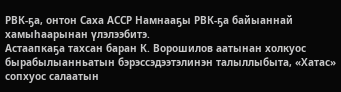РВК-ҕа, онтон Саха АССР Намнааҕы РВК-ҕа байыаннай хамыһаарынан үлэлээбитэ.
Астаапкаҕа тахсан баран К. Ворошилов аатынан холкуос бырабылыанньатын бэрэссэдээтэлинэн талыллыбыта, «Хатас» сопхуос салаатын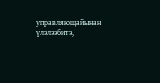управляющайынан үлэлээбитэ,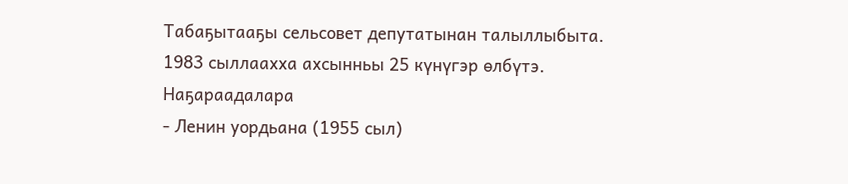Табаҕытааҕы сельсовет депутатынан талыллыбыта.
1983 сыллаахха ахсынньы 25 күнүгэр өлбүтэ.
Наҕараадалара
- Ленин уордьана (1955 сыл)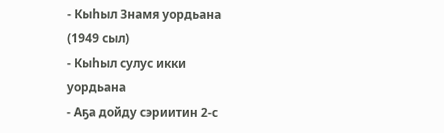- Кыһыл Знамя уордьана (1949 сыл)
- Кыһыл сулус икки уордьана
- Аҕа дойду сэриитин 2-с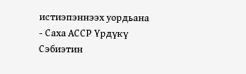истиэпэннээх уордьана
- Саха АССР Үрдүкү Сэбиэтин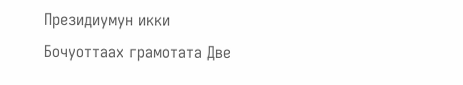Президиумун икки Бочуоттаах грамотата Две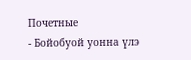Почетные
- Бойобуой уонна үлэ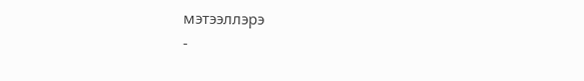мэтээллэрэ
-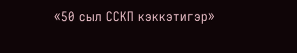«50 сыл ССКП кэккэтигэр»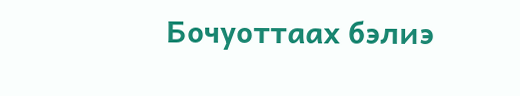Бочуоттаах бэлиэ